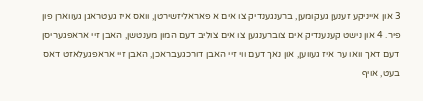3 און אייניקע זענען געקומען, ברענגענדיק צו אים א פאראליזשירטן, וואס איז געטראגן געווארן פון פיר. 4 און נישט קענענדיק אים צוברענגען צו אים צוליב דעם המון מענטשן, האבן זיי אראפגעריסן דעם דאך וואו ער איז געווען, און נאך דעם ווי זיי האבן דורכגעבראכן, האבן זיי אראפגעלאזט דאס בעט, אויף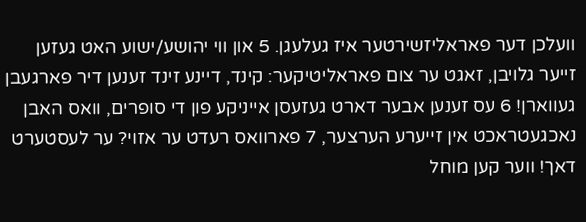וועלכן דער פאראליזשירטער איז געלעגן. 5 און ווי יהושע/ישוע האט געזען זייער גלויבן, זאגט ער צום פאראליטיקער: קינד, דיינע זינד זענען דיר פארגעבן געווארן! 6 עס זענען אבער דארט געזעסן אייניקע פון די סופרים, וואס האבן נאכגעטראכט אין זייערע הערצער, 7 פארוואס רעדט ער אזוי? ער לעסטערט דאך! ווער קען מוחל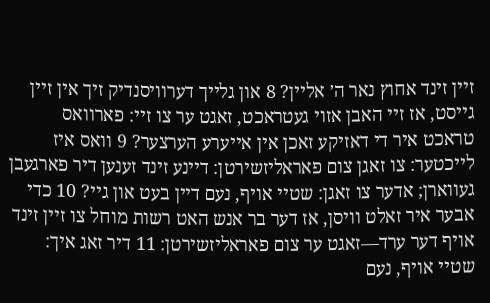זיין זינד אחוץ נאר ה׳ אליין? 8 און גלייך דערוויסנדיק זיך אין זיין גייסט, אז זיי האבן אזוי געטראכט, זאגט ער צו זיי: פארוואס טראכט איר די דאזיקע זאכן אין אייערע הערצער? 9 וואס איז לייכטער: צו זאגן צום פאראליזשירטן: דיינע זינד זענען דיר פארגעבן געווארן; אדער צו זאגן: שטיי אויף, נעם דיין בעט און גיי? 10 כדי אבער איר זאלט וויסן, אז דער בר אנש האט רשות מוחל צו זיין זינד אויף דער ערד—זאגט ער צום פאראליזשירטן: 11 דיר זאג איך: שטיי אויף, נעם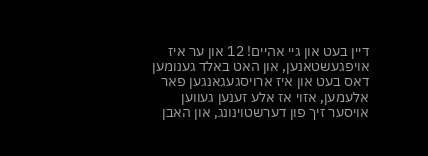דיין בעט און גיי אהיים! 12 און ער איז אויפגעשטאנען, און האט באלד גענומען דאס בעט און איז ארויסגעגאנגען פאר אלעמען, אזוי אז אלע זענען געווען אויסער זיך פון דערשטוינונג, און האבן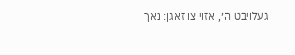געלויבט ה׳, אזוי צו זאגן: נאך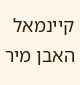קיינמאל האבן מיר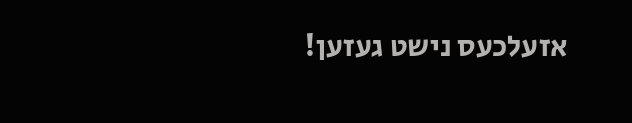אזעלכעס נישט געזען!